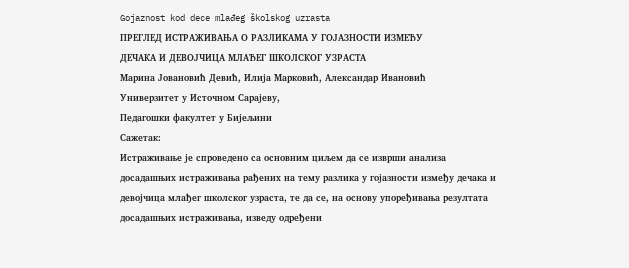Gojaznost kod dece mlađeg školskog uzrasta
ПРЕГЛЕД ИСТРАЖИВАЊА О РАЗЛИКАМА У ГОЈАЗНОСТИ ИЗМЕЂУ
ДЕЧАКА И ДЕВОЈЧИЦА МЛАЂЕГ ШКОЛСКОГ УЗРАСТА
Марина Јовановић Девић, Илија Марковић, Александар Ивановић
Универзитет у Источном Сарајеву,
Педагошки факултет у Бијељини
Сажетак:
Истраживање је спроведено са основним циљем да се изврши анализа
досадашњих истраживања рађених на тему разлика у гојазности између дечака и
девојчица млађег школског узраста, те да се, на основу упоређивања резултата
досадашњих истраживања, изведу одређени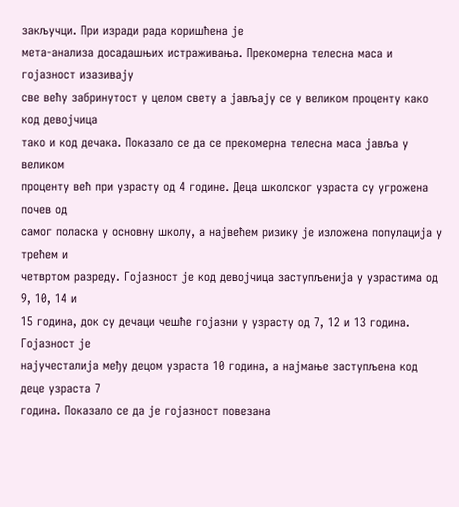закључци. При изради рада коришћена је
мета-анализа досадашњих истраживања. Прекомерна телесна маса и гојазност изазивају
све већу забринутост у целом свету а јављају се у великом проценту како код девојчица
тако и код дечака. Показало се да се прекомерна телесна маса јавља у великом
проценту већ при узрасту од 4 године. Деца школског узраста су угрожена почев од
самог поласка у основну школу, а највећем ризику је изложена популација у трећем и
четвртом разреду. Гојазност је код девојчица заступљенија у узрастима од 9, 10, 14 и
15 година, док су дечаци чешће гојазни у узрасту од 7, 12 и 13 година. Гојазност је
најучесталија међу децом узраста 10 година, а најмање заступљена код деце узраста 7
година. Показало се да је гојазност повезана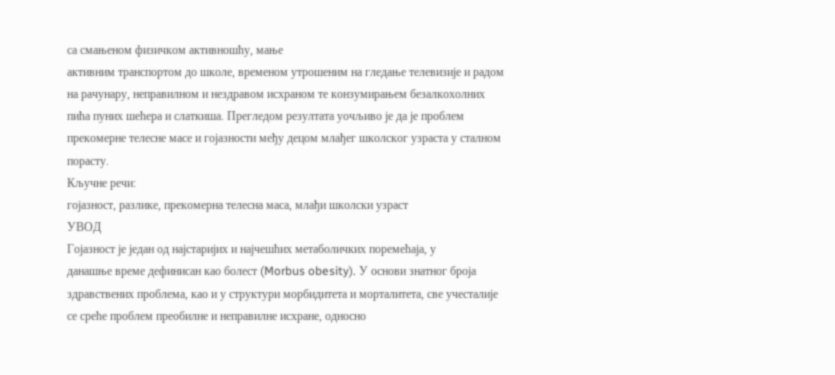са смањеном физичком активношћу, мање
активним транспортом до школе, временом утрошеним на гледање телевизије и радом
на рачунару, неправилном и нездравом исхраном те конзумирањем безалкохолних
пића пуних шећера и слаткиша. Прегледом резултата уочљиво је да је проблем
прекомерне телесне масе и гојазности међу децом млађег школског узраста у сталном
порасту.
Кључне речи:
гојазност, разлике, прекомерна телесна маса, млађи школски узраст
УВОД
Гојазност је један од најстаријих и најчешћих метаболичких поремећаја, у
данашње време дефинисан као болест (Morbus obesity). У основи знатног броја
здравствених проблема, као и у структури морбидитета и морталитета, све учесталије
се среће проблем преобилне и неправилне исхране, односно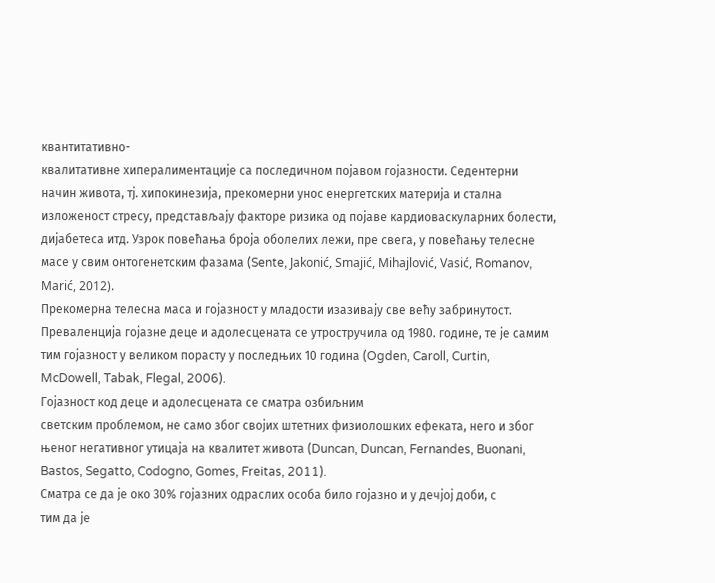квантитативно-
квалитативне хипералиментације са последичном појавом гојазности. Седентерни
начин живота, тј. хипокинезија, прекомерни унос енергетских материја и стална
изложеност стресу, представљају факторе ризика од појаве кардиоваскуларних болести,
дијабетеса итд. Узрок повећања броја оболелих лежи, пре свега, у повећању телесне
масе у свим онтогенетским фазама (Sente, Jakonić, Smajić, Mihajlović, Vasić, Romanov,
Marić, 2012).
Прекомерна телесна маса и гојазност у младости изазивају све већу забринутост.
Преваленција гојазне деце и адолесцената се утростручила од 1980. године, те је самим
тим гојазност у великом порасту у последњих 10 година (Ogden, Caroll, Curtin,
McDowell, Tabak, Flegal, 2006).
Гојазност код деце и адолесцената се сматра озбиљним
светским проблемом, не само због својих штетних физиолошких ефеката, него и због
њеног негативног утицаја на квалитет живота (Duncan, Duncan, Fernandes, Buonani,
Bastos, Segatto, Codogno, Gomes, Freitas, 2011).
Сматра се да је око 30% гојазних одраслих особа било гојазно и у дечјој доби, с
тим да је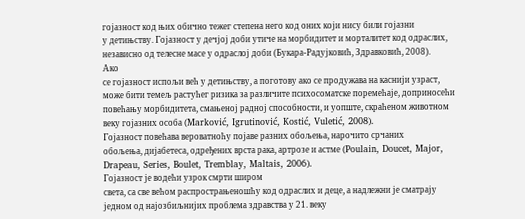гојазност код њих обично тежег степена него код оних који нису били гојазни
у детињству. Гојазност у дечјој доби утиче на морбидитет и морталитет код одраслих,
независно од телесне масе у одраслој доби (Букара-Радујковић, Здравковић, 2008).
Ако
се гојазност испољи већ у детињству, а поготову ако се продужава на каснији узраст,
може бити темељ растућег ризика за различите психосоматске поремећаје, доприносећи
повећању морбидитета, смањеној радној способности, и уопште, скраћеном животном
веку гојазних особа (Marković, Igrutinović, Kostić, Vuletić, 2008).
Гојазност повећава вероватноћу појаве разних обољења, нарочито срчаних
обољења, дијабетеса, одређених врста рака, артрозе и астме (Poulain, Doucet, Major,
Drapeau, Series, Boulet, Tremblay, Maltais, 2006).
Гојазност је водећи узрок смрти широм
света, са све већом распрострањеношћу код одраслих и деце, а надлежни је сматрају
једном од најозбиљнијих проблема здравства у 21. веку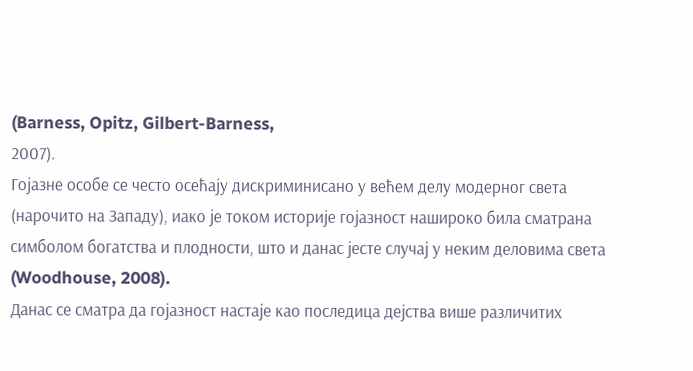(Barness, Opitz, Gilbert-Barness,
2007).
Гојазне особе се често осећају дискриминисано у већем делу модерног света
(нарочито на Западу), иако је током историје гојазност нашироко била сматрана
симболом богатства и плодности, што и данас јесте случај у неким деловима света
(Woodhouse, 2008).
Данас се сматра да гојазност настаје као последица дејства више различитих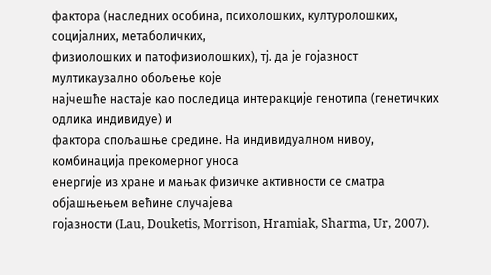фактора (наследних особина, психолошких, културолошких, социјалних, метаболичких,
физиолошких и патофизиолошких), тј. да је гојазност мултикаузално обољење које
најчешће настаје као последица интеракције генотипа (генетичких одлика индивидуе) и
фактора спољашње средине. На индивидуалном нивоу, комбинација прекомерног уноса
енергије из хране и мањак физичке активности се сматра објашњењем већине случајева
гојазности (Lau, Douketis, Morrison, Hramiak, Sharma, Ur, 2007).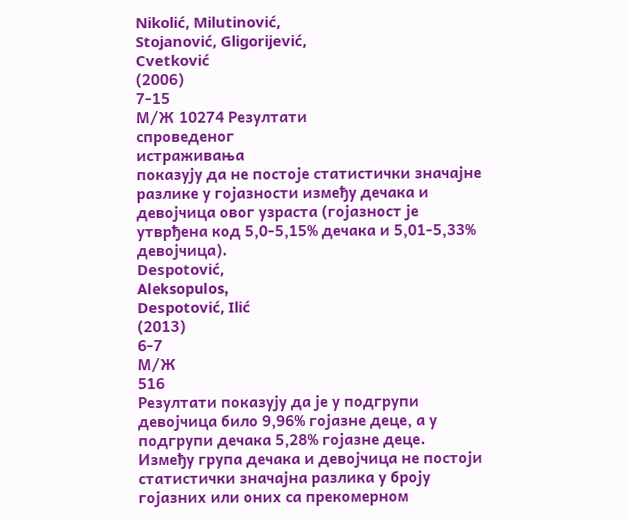Nikolić, Milutinović,
Stojanović, Gligorijević,
Cvetković
(2006)
7-15
М/Ж 10274 Резултати
спроведеног
истраживања
показују да не постоје статистички значајне
разлике у гојазности између дечака и
девојчица овог узраста (гојазност је
утврђена код 5,0-5,15% дечака и 5,01-5,33%
девојчица).
Despotović,
Aleksopulos,
Despotović, Ilić
(2013)
6-7
М/Ж
516
Резултати показују да је у подгрупи
девојчица било 9,96% гојазне деце, а у
подгрупи дечака 5,28% гојазне деце.
Између група дечака и девојчица не постоји
статистички значајна разлика у броју
гојазних или оних са прекомерном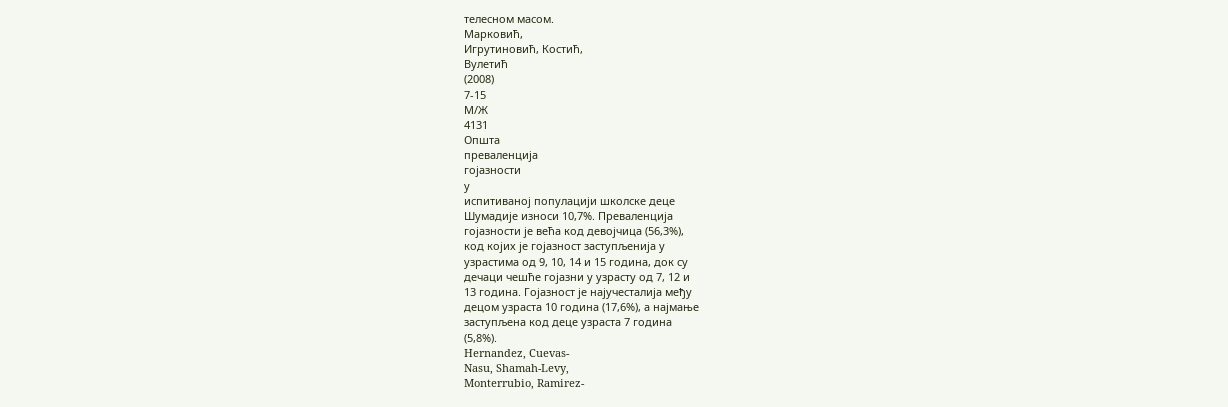телесном масом.
Марковић,
Игрутиновић, Костић,
Вулетић
(2008)
7-15
М/Ж
4131
Општа
преваленција
гојазности
у
испитиваној популацији школске деце
Шумадије износи 10,7%. Преваленција
гојазности је већа код девојчица (56,3%),
код којих је гојазност заступљенија у
узрастима од 9, 10, 14 и 15 година, док су
дечаци чешће гојазни у узрасту од 7, 12 и
13 година. Гојазност је најучесталија међу
децом узраста 10 година (17,6%), а најмање
заступљена код деце узраста 7 година
(5,8%).
Hernandez, Cuevas-
Nasu, Shamah-Levy,
Monterrubio, Ramirez-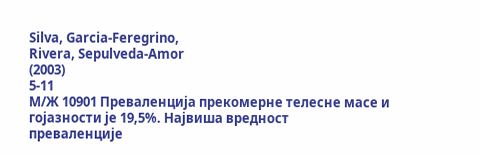Silva, Garcia-Feregrino,
Rivera, Sepulveda-Amor
(2003)
5-11
М/Ж 10901 Преваленција прекомерне телесне масе и
гојазности је 19,5%. Највиша вредност
преваленције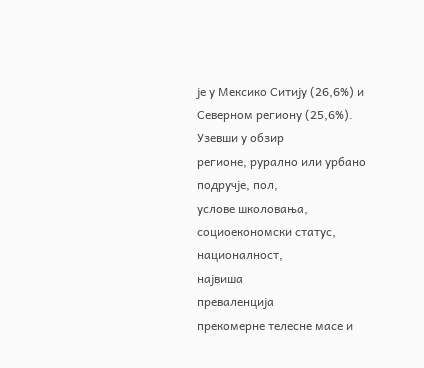је у Мексико Ситију (26,6%) и
Северном региону (25,6%). Узевши у обзир
регионе, рурално или урбано подручје, пол,
услове школовања, социоекономски статус,
националност,
највиша
преваленција
прекомерне телесне масе и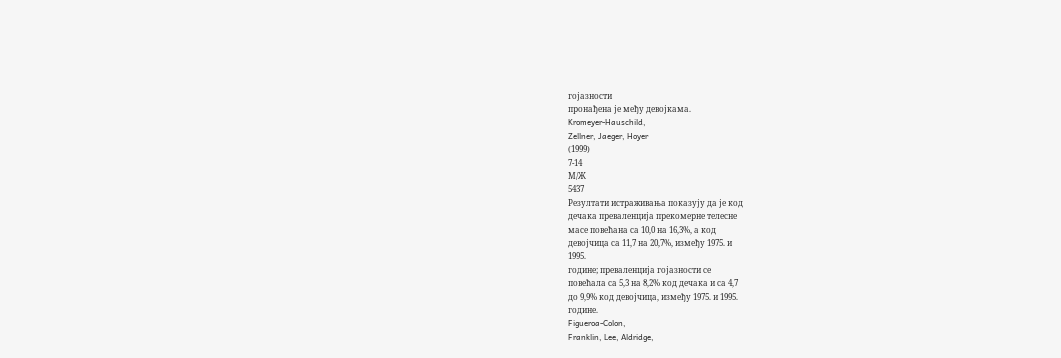гојазности
пронађена је међу девојкама.
Kromeyer-Hauschild,
Zellner, Jaeger, Hoyer
(1999)
7-14
М/Ж
5437
Резултати истраживања показују да је код
дечака преваленција прекомерне телесне
масе повећана са 10,0 на 16,3%, а код
девојчица са 11,7 на 20,7%, између 1975. и
1995.
године; преваленција гојазности се
повећала са 5,3 на 8,2% код дечака и са 4,7
до 9,9% код девојчица, између 1975. и 1995.
године.
Figueroa-Colon,
Franklin, Lee, Aldridge,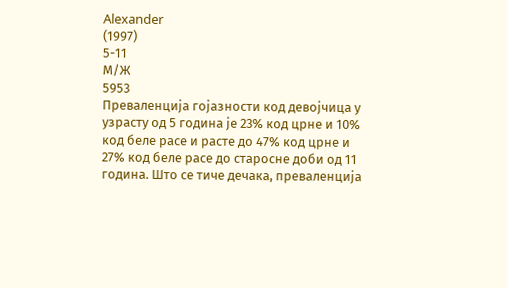Alexander
(1997)
5-11
М/Ж
5953
Преваленција гојазности код девојчица у
узрасту од 5 година је 23% код црне и 10%
код беле расе и расте до 47% код црне и
27% код беле расе до старосне доби од 11
година. Што се тиче дечака, преваленција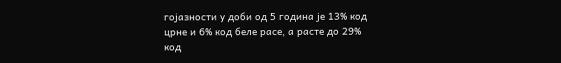гојазности у доби од 5 година је 13% код
црне и 6% код беле расе, а расте до 29%
код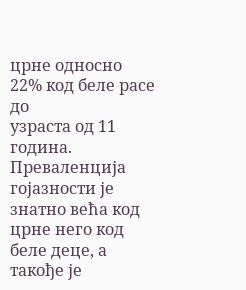црне односно 22% код беле расе до
узраста од 11 година. Преваленција
гојазности је знатно већа код црне него код
беле деце, а такође је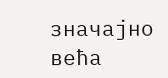значајно већа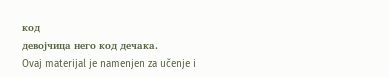код
девојчица него код дечака.
Ovaj materijal je namenjen za učenje i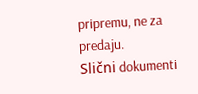pripremu, ne za predaju.
Slični dokumenti